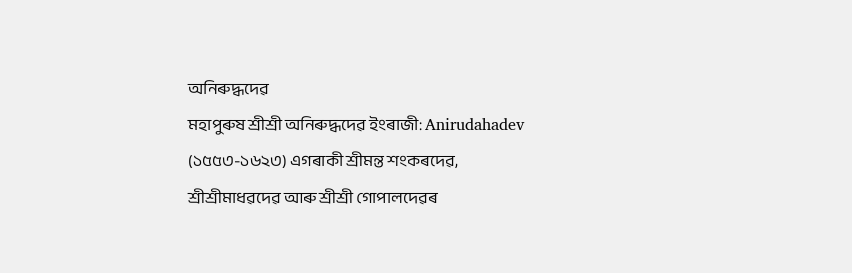অনিৰুদ্ধদেৱ
মহাপুৰুষ শ্ৰীশ্ৰী অনিৰুদ্ধদেৱ ইংৰাজী: Anirudahadev (১৫৫৩-১৬২৩) এগৰাকী শ্ৰীমন্ত শংকৰদেৱ, শ্ৰীশ্ৰীমাধৱদেৱ আৰু শ্ৰীশ্ৰী গোপালদেৱৰ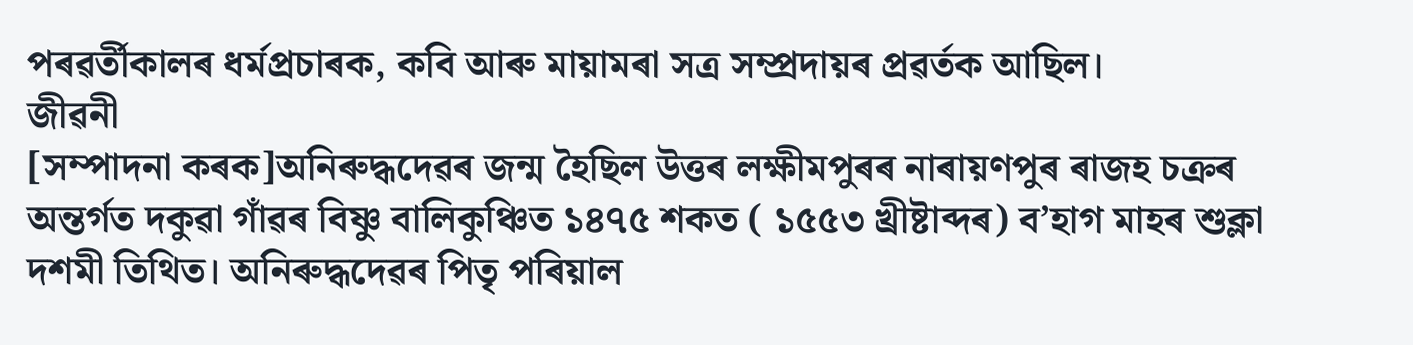পৰৱৰ্তীকালৰ ধৰ্মপ্ৰচাৰক, কবি আৰু মায়ামৰা সত্ৰ সম্প্ৰদায়ৰ প্ৰৱৰ্তক আছিল।
জীৱনী
[সম্পাদনা কৰক]অনিৰুদ্ধদেৱৰ জন্ম হৈছিল উত্তৰ লক্ষীমপুৰৰ নাৰায়ণপুৰ ৰাজহ চক্ৰৰ অন্তৰ্গত দকুৱা গাঁৱৰ বিষ্ণু বালিকুঞ্চিত ১৪৭৫ শকত ( ১৫৫৩ খ্ৰীষ্টাব্দৰ) ব’হাগ মাহৰ শুক্লা দশমী তিথিত। অনিৰুদ্ধদেৱৰ পিতৃ পৰিয়াল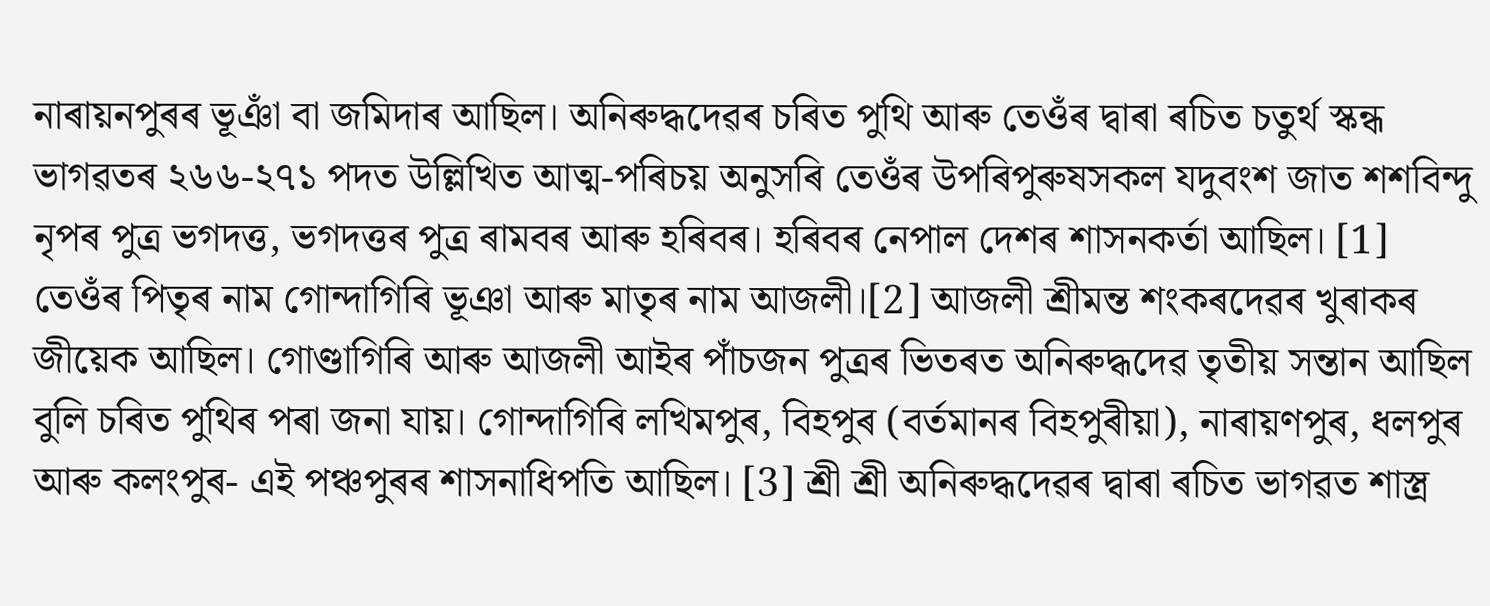নাৰায়নপুৰৰ ভূঞাঁ বা জমিদাৰ আছিল। অনিৰুদ্ধদেৱৰ চৰিত পুথি আৰু তেওঁৰ দ্বাৰা ৰচিত চতুৰ্থ স্কন্ধ ভাগৱতৰ ২৬৬-২৭১ পদত উল্লিখিত আত্ম-পৰিচয় অনুসৰি তেওঁৰ উপৰিপুৰুষসকল যদুবংশ জাত শশবিন্দু নৃপৰ পুত্ৰ ভগদত্ত, ভগদত্তৰ পুত্ৰ ৰামবৰ আৰু হৰিবৰ। হৰিবৰ নেপাল দেশৰ শাসনকৰ্তা আছিল। [1] তেওঁৰ পিতৃৰ নাম গোন্দাগিৰি ভূঞা আৰু মাতৃৰ নাম আজলী।[2] আজলী শ্ৰীমন্ত শংকৰদেৱৰ খুৰাকৰ জীয়েক আছিল। গোণ্ডাগিৰি আৰু আজলী আইৰ পাঁচজন পুত্ৰৰ ভিতৰত অনিৰুদ্ধদেৱ তৃতীয় সন্তান আছিল বুলি চৰিত পুথিৰ পৰা জনা যায়। গোন্দাগিৰি লখিমপুৰ, বিহপুৰ (বৰ্তমানৰ বিহপুৰীয়া), নাৰায়ণপুৰ, ধলপুৰ আৰু কলংপুৰ- এই পঞ্চপুৰৰ শাসনাধিপতি আছিল। [3] শ্ৰী শ্ৰী অনিৰুদ্ধদেৱৰ দ্বাৰা ৰচিত ভাগৱত শাস্ত্ৰ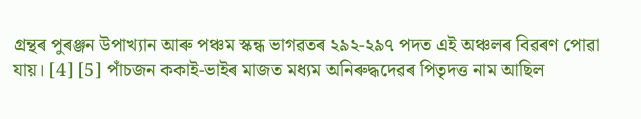গ্ৰন্থৰ পুৰঞ্জন উপাখ্যান আৰু পঞ্চম স্কন্ধ ভাগৱতৰ ২৯২-২৯৭ পদত এই অঞ্চলৰ বিৱৰণ পোৱা যায়। [4] [5] পাঁচজন ককাই-ভাইৰ মাজত মধ্যম অনিৰুদ্ধদেৱৰ পিতৃদত্ত নাম আছিল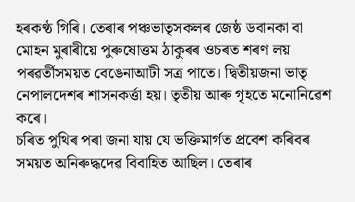হৰকণ্ঠ গিৰি। তেৰাৰ পঞ্চভাতৃসকলৰ জেষ্ঠ ডবানকা বা মোহন মুৰাৰীয়ে পুৰুষোত্তম ঠাকুৰৰ ওচৰত শৰণ লয় পৰৱৰ্তীসময়ত বেঙেনাআটী সত্ৰ পাতে। দ্বিতীয়জনা ভাতৃ নেপালদেশৰ শাসনকৰ্ত্তা হয়। তৃতীয় আৰু গৃহতে মনোনিৱেশ কৰে।
চৰিত পুথিৰ পৰা জনা যায় যে ভক্তিমাৰ্গত প্ৰবেশ কৰিবৰ সময়ত অনিৰুদ্ধদেৱ বিবাহিত আছিল। তেৰাৰ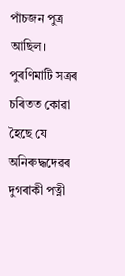পাঁচজন পুত্ৰ আছিল। পুৰণিমাটি সত্ৰৰ চৰিতত কোৱা হৈছে যে অনিৰুদ্ধদেৱৰ দুগৰাকী পত্নী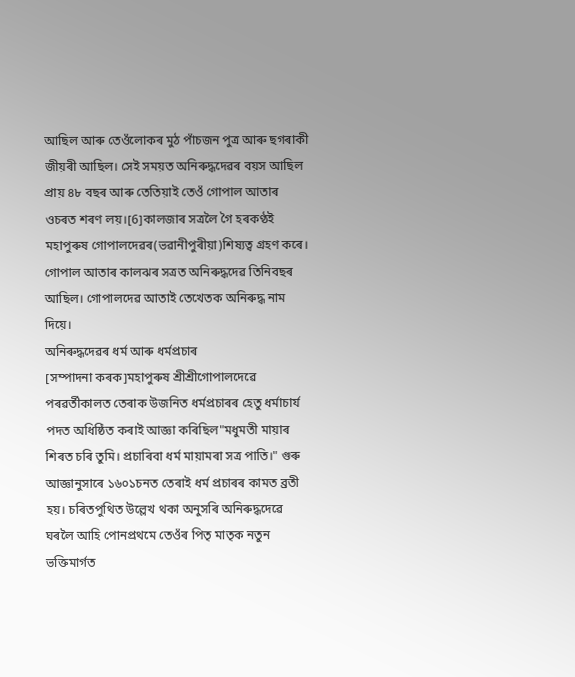আছিল আৰু তেওঁলোকৰ মুঠ পাঁচজন পুত্ৰ আৰু ছগৰাকী জীয়ৰী আছিল। সেই সময়ত অনিৰুদ্ধদেৱৰ বয়স আছিল প্ৰায় ৪৮ বছৰ আৰু তেতিয়াই তেওঁ গোপাল আতাৰ ওচৰত শৰণ লয়।[6]কালজাৰ সত্ৰলৈ গৈ হৰকণ্ঠই মহাপুৰুষ গোপালদেৱৰ(ভৱানীপুৰীয়া)শিষ্যত্ব গ্ৰহণ কৰে। গোপাল আতাৰ কালঝৰ সত্ৰত অনিৰুদ্ধদেৱ তিনিবছৰ আছিল। গোপালদেৱ আতাই তেখেতক অনিৰুদ্ধ নাম দিয়ে।
অনিৰুদ্ধদেৱৰ ধৰ্ম আৰু ধৰ্মপ্ৰচাৰ
[সম্পাদনা কৰক]মহাপুৰুষ শ্ৰীশ্ৰীগোপালদেৱে পৰৱৰ্তীকালত তেৰাক উজনিত ধৰ্মপ্ৰচাৰৰ হেতু ধৰ্মাচাৰ্য পদত অধিষ্ঠিত কৰাই আজ্ঞা কৰিছিল"মধুমতী মায়াৰ শিৰত চৰি তুমি। প্ৰচাৰিবা ধৰ্ম মায়ামৰা সত্ৰ পাতি।" গুৰু আজ্ঞানুসাৰে ১৬০১চনত তেৰাই ধৰ্ম প্ৰচাৰৰ কামত ব্ৰতী হয়। চৰিতপুথিত উল্লেখ থকা অনুসৰি অনিৰুদ্ধদেৱে ঘৰলৈ আহি পোনপ্ৰথমে তেওঁৰ পিতৃ মাতৃক নতুন ভক্তিমাৰ্গত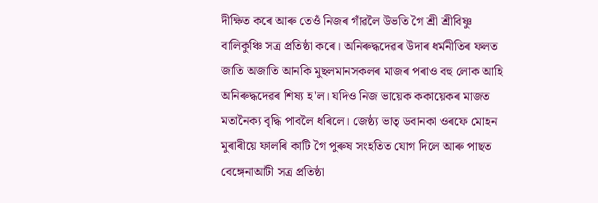দীক্ষিত কৰে আৰু তেওঁ নিজৰ গাঁৱলৈ উভতি গৈ শ্ৰী শ্ৰীবিষ্ণু বালিকুঞ্চি সত্ৰ প্ৰতিষ্ঠা কৰে। অনিৰুদ্ধদেৱৰ উদাৰ ধৰ্মনীতিৰ ফলত জাতি অজাতি আনকি মুছলমানসকলৰ মাজৰ পৰাও বহু লোক আহি অনিৰুদ্ধদেৱৰ শিষ্য হ'ল। যদিও নিজ ভায়েক ককায়েকৰ মাজত মতানৈক্য বৃদ্ধি পাবলৈ ধৰিলে। জেষ্ঠ্য ভাতৃ ডবানকা ওৰফে মোহন মুৰাৰীয়ে ফালৰি কাটি গৈ পুৰুষ সংহতিত যোগ দিলে আৰু পাছত বেঙ্গেনাআটী সত্ৰ প্ৰতিষ্ঠা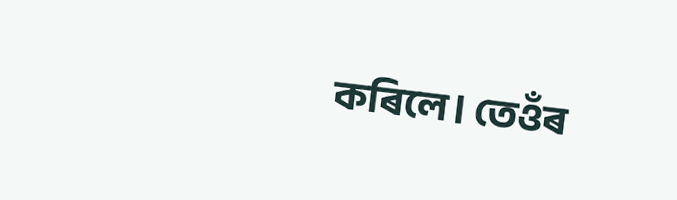কৰিলে। তেওঁৰ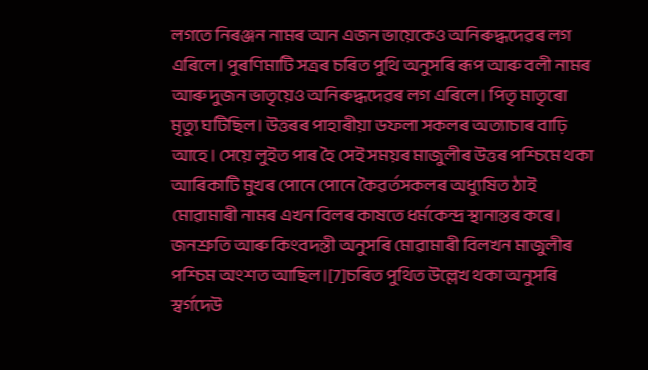লগতে নিৰঞ্জন নামৰ আন এজন ভায়েকেও অনিৰুদ্ধদেৱৰ লগ এৰিলে। পুৰণিমাটি সত্ৰৰ চৰিত পুথি অনুসৰি ৰূপ আৰু বলী নামৰ আৰু দুজন ভাতৃয়েও অনিৰুদ্ধদেৱৰ লগ এৰিলে। পিতৃ মাতৃৰো মৃত্যু ঘটিছিল। উত্তৰৰ পাহাৰীয়া ডফলা সকলৰ অত্যাচাৰ বাঢ়ি আহে। সেয়ে লুইত পাৰ হৈ সেই সময়ৰ মাজুলীৰ উত্তৰ পশ্চিমে থকা আৰিকাটি মুখৰ পোনে পোনে কৈৱৰ্তসকলৰ অধ্যুষিত ঠাই মোৱামাৰী নামৰ এখন বিলৰ কাষতে ধৰ্মকেন্দ্ৰ স্থানান্তৰ কৰে। জনশ্ৰুতি আৰু কিংবদন্তী অনুসৰি মোৱামাৰী বিলখন মাজুলীৰ পশ্চিম অংশত আছিল।[7]চৰিত পুথিত উল্লেখ থকা অনুসৰি স্বৰ্গদেউ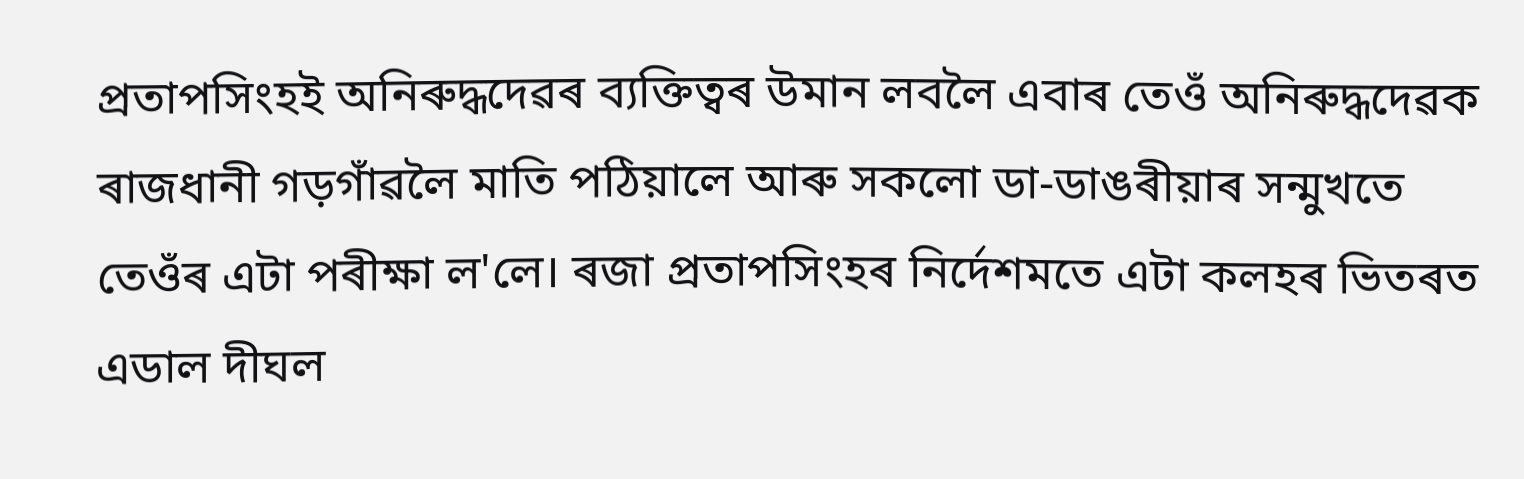প্ৰতাপসিংহই অনিৰুদ্ধদেৱৰ ব্যক্তিত্বৰ উমান লবলৈ এবাৰ তেওঁ অনিৰুদ্ধদেৱক ৰাজধানী গড়গাঁৱলৈ মাতি পঠিয়ালে আৰু সকলো ডা-ডাঙৰীয়াৰ সন্মুখতে তেওঁৰ এটা পৰীক্ষা ল'লে। ৰজা প্ৰতাপসিংহৰ নিৰ্দেশমতে এটা কলহৰ ভিতৰত এডাল দীঘল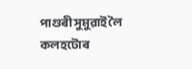পাগুৰী সুমুৱাই লৈ কলহটোৰ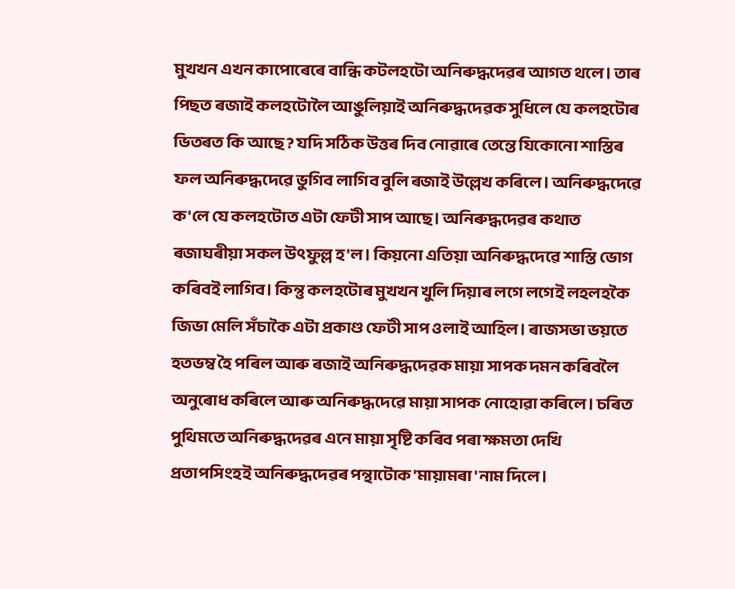মুখখন এখন কাপোৰেৰে বান্ধি কটলহটো অনিৰুদ্ধদেৱৰ আগত থলে। তাৰ পিছত ৰজাই কলহটোলৈ আঙুলিয়াই অনিৰুদ্ধদেৱক সুধিলে যে কলহটোৰ ভিতৰত কি আছে? যদি সঠিক উত্তৰ দিব নোৱাৰে তেন্তে যিকোনো শাস্তিৰ ফল অনিৰুদ্ধদেৱে ভুগিব লাগিব বুলি ৰজাই উল্লেখ কৰিলে। অনিৰুদ্ধদেৱে ক'লে যে কলহটোত এটা ফেটী সাপ আছে। অনিৰুদ্ধদেৱৰ কথাত ৰজাঘৰীয়া সকল উৎফুল্ল হ'ল। কিয়নো এতিয়া অনিৰুদ্ধদেৱে শাস্তি ভোগ কৰিবই লাগিব। কিন্তু কলহটোৰ মুখখন খুলি দিয়াৰ লগে লগেই লহলহকৈ জিভা মেলি সঁচাকৈ এটা প্ৰকাণ্ড ফেটী সাপ ওলাই আহিল। ৰাজসভা ভয়তে হতভম্ব হৈ পৰিল আৰু ৰজাই অনিৰুদ্ধদেৱক মায়া সাপক দমন কৰিবলৈ অনুৰোধ কৰিলে আৰু অনিৰুদ্ধদেৱে মায়া সাপক নোহোৱা কৰিলে। চৰিত পুথিমতে অনিৰুদ্ধদেৱৰ এনে মায়া সৃষ্টি কৰিব পৰা ক্ষমতা দেখি প্ৰতাপসিংহই অনিৰুদ্ধদেৱৰ পন্থাটোক 'মায়ামৰা 'নাম দিলে।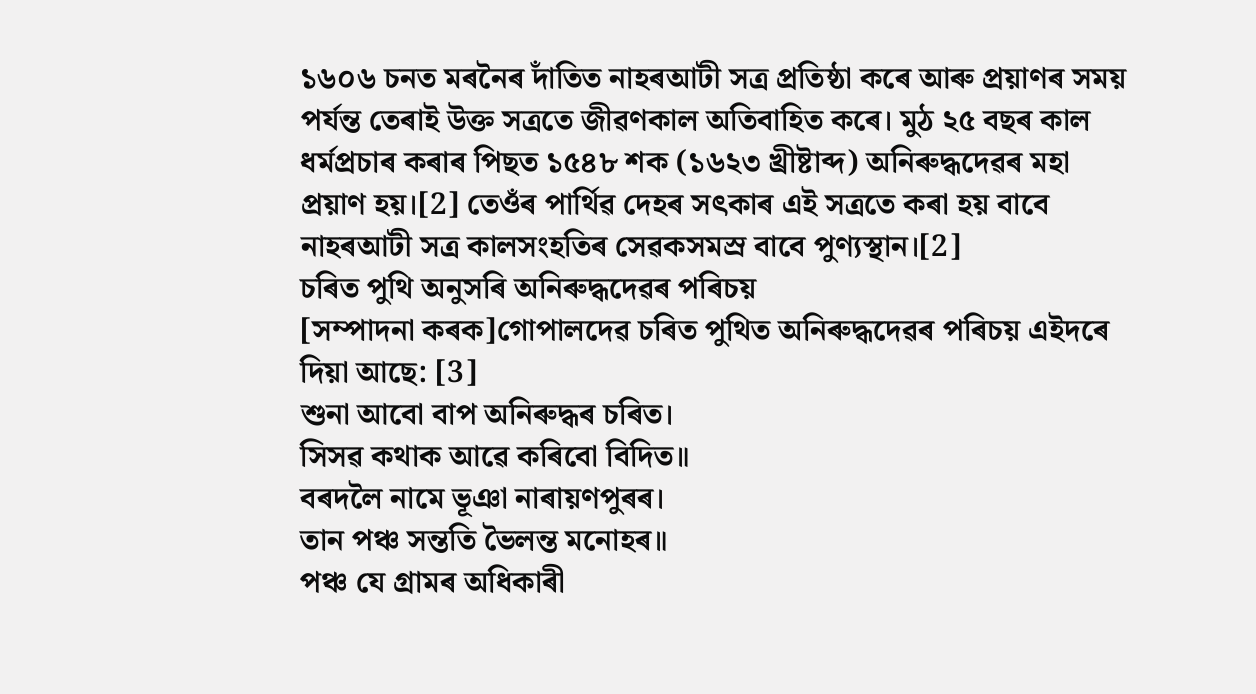১৬০৬ চনত মৰনৈৰ দাঁতিত নাহৰআটী সত্ৰ প্ৰতিষ্ঠা কৰে আৰু প্ৰয়াণৰ সময় পৰ্যন্ত তেৰাই উক্ত সত্ৰতে জীৱণকাল অতিবাহিত কৰে। মুঠ ২৫ বছৰ কাল ধৰ্মপ্ৰচাৰ কৰাৰ পিছত ১৫৪৮ শক (১৬২৩ খ্ৰীষ্টাব্দ) অনিৰুদ্ধদেৱৰ মহা প্ৰয়াণ হয়।[2] তেওঁৰ পাৰ্থিৱ দেহৰ সৎকাৰ এই সত্ৰতে কৰা হয় বাবে নাহৰআটী সত্ৰ কালসংহতিৰ সেৱকসমস্ৰ বাবে পুণ্যস্থান।[2]
চৰিত পুথি অনুসৰি অনিৰুদ্ধদেৱৰ পৰিচয়
[সম্পাদনা কৰক]গোপালদেৱ চৰিত পুথিত অনিৰুদ্ধদেৱৰ পৰিচয় এইদৰে দিয়া আছে: [3]
শুনা আবো বাপ অনিৰুদ্ধৰ চৰিত।
সিসৱ কথাক আৱে কৰিবো বিদিত॥
বৰদলৈ নামে ভূঞা নাৰায়ণপুৰৰ।
তান পঞ্চ সন্ততি ভৈলন্ত মনোহৰ॥
পঞ্চ যে গ্ৰামৰ অধিকাৰী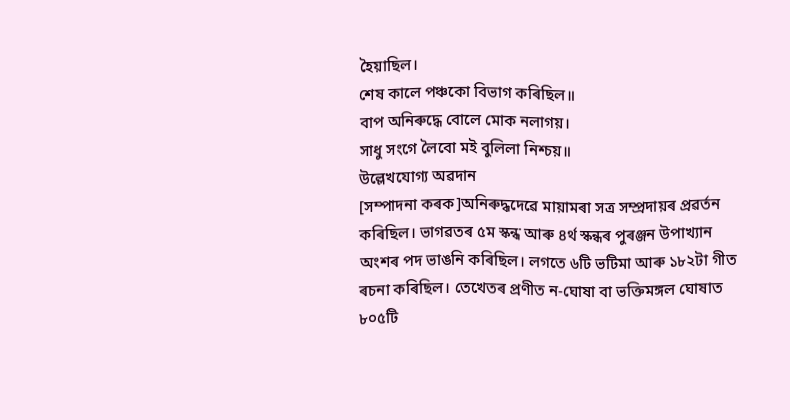হৈয়াছিল।
শেষ কালে পঞ্চকো বিভাগ কৰিছিল॥
বাপ অনিৰুদ্ধে বোলে মোক নলাগয়।
সাধু সংগে লৈবো মই বুলিলা নিশ্চয়॥
উল্লেখযোগ্য অৱদান
[সম্পাদনা কৰক]অনিৰুদ্ধদেৱে মায়ামৰা সত্ৰ সম্প্ৰদায়ৰ প্ৰৱৰ্তন কৰিছিল। ভাগৱতৰ ৫ম স্কন্ধ আৰু ৪ৰ্থ স্কন্ধৰ পুৰঞ্জন উপাখ্যান অংশৰ পদ ভাঙনি কৰিছিল। লগতে ৬টি ভটিমা আৰু ১৮২টা গীত ৰচনা কৰিছিল। তেখেতৰ প্ৰণীত ন-ঘোষা বা ভক্তিমঙ্গল ঘোষাত ৮০৫টি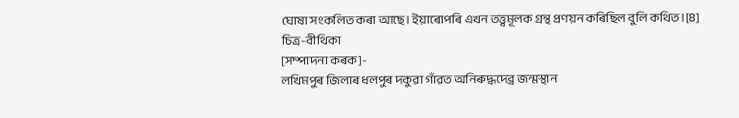ঘোষা সংকলিত কৰা আছে। ইয়াৰোপৰি এখন তত্ত্বমূলক গ্ৰন্থ প্ৰণয়ন কৰিছিল বুলি কথিত।[8]
চিত্ৰ-বীথিকা
[সম্পাদনা কৰক]-
লখিমপুৰ জিলাৰ ধলপুৰ দকুৱা গাঁৱত অনিৰুদ্ধদেৱ্ৰ জন্মস্থান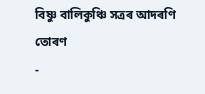বিষ্ণু বালিকুঞ্চি সত্ৰৰ আদৰণি তোৰণ
-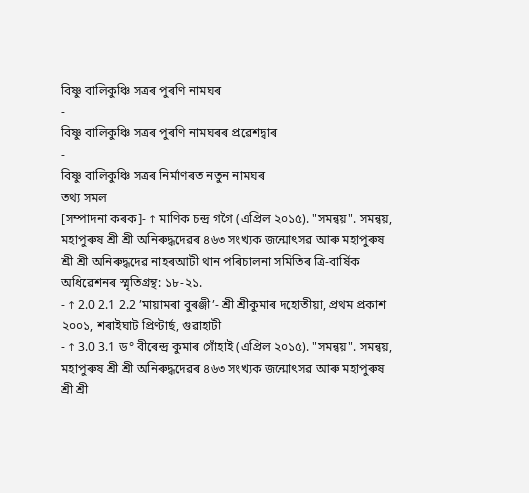বিষ্ণু বালিকুঞ্চি সত্ৰৰ পুৰণি নামঘৰ
-
বিষ্ণু বালিকুঞ্চি সত্ৰৰ পুৰণি নামঘৰৰ প্ৰৱেশদ্বাৰ
-
বিষ্ণু বালিকুঞ্চি সত্ৰৰ নিৰ্মাণৰত নতুন নামঘৰ
তথ্য সমল
[সম্পাদনা কৰক]- ↑ মাণিক চন্দ্ৰ গগৈ (এপ্ৰিল ২০১৫). "সমন্বয়". সমন্বয়, মহাপুৰুষ শ্ৰী শ্ৰী অনিৰুদ্ধদেৱৰ ৪৬৩ সংখ্যক জন্মোৎসৱ আৰু মহাপুৰুষ শ্ৰী শ্ৰী অনিৰুদ্ধদেৱ নাহৰআটী থান পৰিচালনা সমিতিৰ ত্ৰি-বাৰ্ষিক অধিৱেশনৰ স্মৃতিগ্ৰন্থ: ১৮-২১.
- ↑ 2.0 2.1 2.2 ’মায়ামৰা বুৰঞ্জী’- শ্ৰী শ্ৰীকুমাৰ দহোতীয়া, প্ৰথম প্ৰকাশ ২০০১, শৰাইঘাট প্ৰিণ্টাৰ্ছ, গুৱাহাটী
- ↑ 3.0 3.1 ড° বীৰেন্দ্ৰ কুমাৰ গোঁহাই (এপ্ৰিল ২০১৫). "সমন্বয়". সমন্বয়, মহাপুৰুষ শ্ৰী শ্ৰী অনিৰুদ্ধদেৱৰ ৪৬৩ সংখ্যক জন্মোৎসৱ আৰু মহাপুৰুষ শ্ৰী শ্ৰী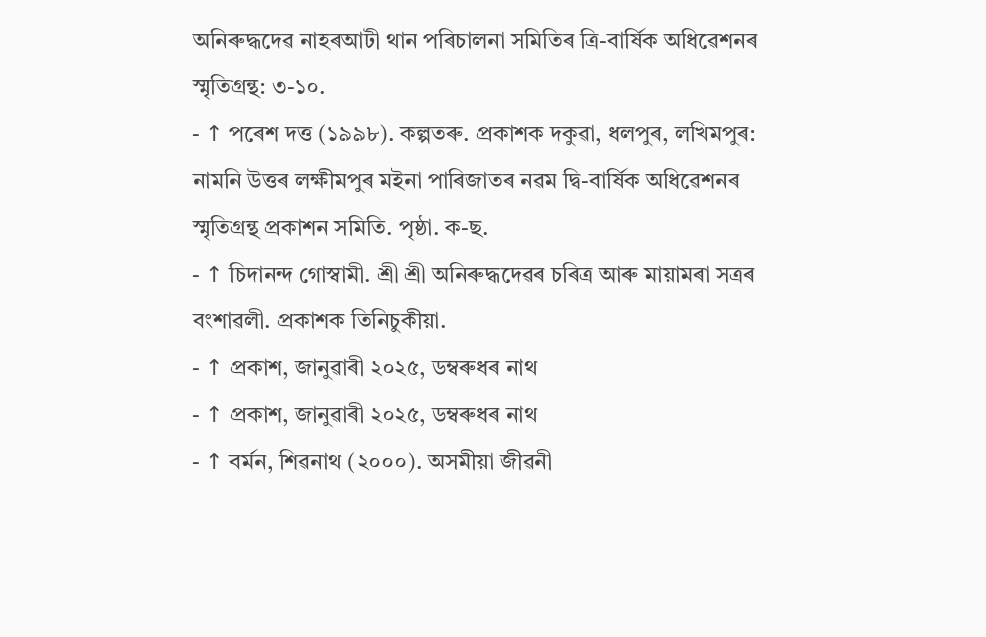অনিৰুদ্ধদেৱ নাহৰআটী থান পৰিচালনা সমিতিৰ ত্ৰি-বাৰ্ষিক অধিৱেশনৰ স্মৃতিগ্ৰন্থ: ৩-১০.
- ↑ পৰেশ দত্ত (১৯৯৮). কল্পতৰু. প্ৰকাশক দকুৱা, ধলপুৰ, লখিমপুৰ: নামনি উত্তৰ লক্ষীমপুৰ মইনা পাৰিজাতৰ নৱম দ্বি-বাৰ্ষিক অধিৱেশনৰ স্মৃতিগ্ৰন্থ প্ৰকাশন সমিতি. পৃষ্ঠা. ক-ছ.
- ↑ চিদানন্দ গোস্বামী. শ্ৰী শ্ৰী অনিৰুদ্ধদেৱৰ চৰিত্ৰ আৰু মায়ামৰা সত্ৰৰ বংশাৱলী. প্ৰকাশক তিনিচুকীয়া.
- ↑ প্ৰকাশ, জানুৱাৰী ২০২৫, ডম্বৰুধৰ নাথ
- ↑ প্ৰকাশ, জানুৱাৰী ২০২৫, ডম্বৰুধৰ নাথ
- ↑ বৰ্মন, শিৱনাথ (২০০০). অসমীয়া জীৱনী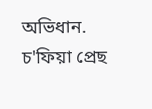অভিধান. চ'ফিয়া প্ৰেছ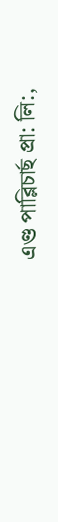এণ্ড পাব্লিচাৰ্ছ প্ৰা: লি:,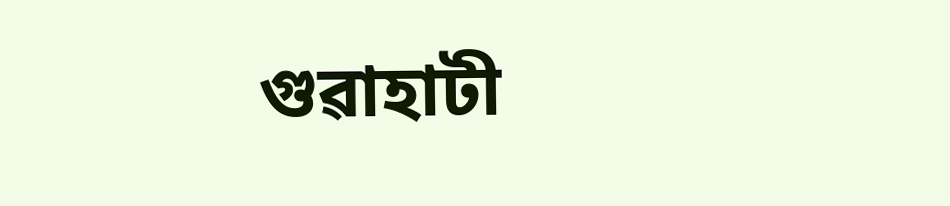গুৱাহাটী